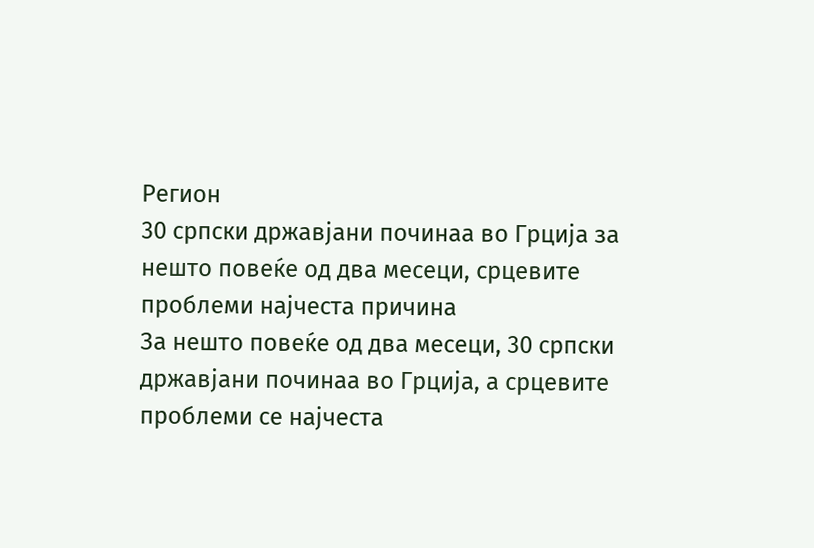Регион
30 српски државјани починаа во Грција за нешто повеќе од два месеци, срцевите проблеми најчеста причина
За нешто повеќе од два месеци, 30 српски државјани починаа во Грција, а срцевите проблеми се најчеста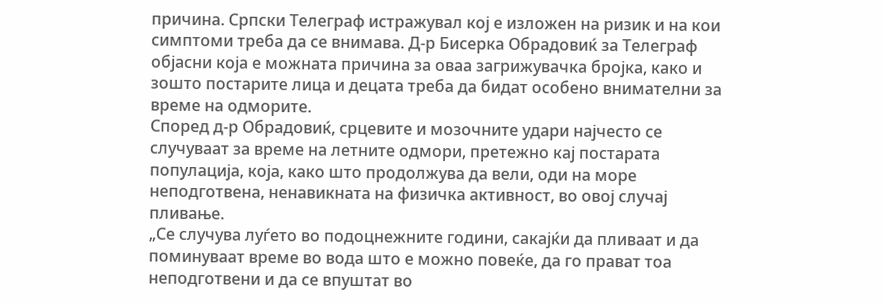причина. Српски Телеграф истражувал кој е изложен на ризик и на кои симптоми треба да се внимава. Д-р Бисерка Обрадовиќ за Телеграф објасни која е можната причина за оваа загрижувачка бројка, како и зошто постарите лица и децата треба да бидат особено внимателни за време на одморите.
Според д-р Обрадовиќ, срцевите и мозочните удари најчесто се случуваат за време на летните одмори, претежно кај постарата популација, која, како што продолжува да вели, оди на море неподготвена, ненавикната на физичка активност, во овој случај пливање.
„Се случува луѓето во подоцнежните години, сакајќи да пливаат и да поминуваат време во вода што е можно повеќе, да го прават тоа неподготвени и да се впуштат во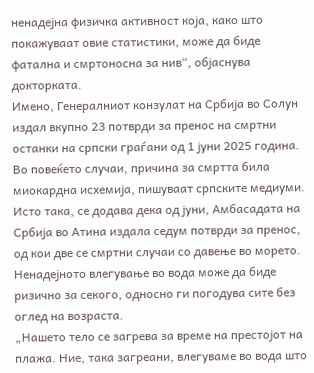ненадејна физичка активност која, како што покажуваат овие статистики, може да биде фатална и смртоносна за нив“, објаснува докторката.
Имено, Генералниот конзулат на Србија во Солун издал вкупно 23 потврди за пренос на смртни останки на српски граѓани од 1 јуни 2025 година. Во повеќето случаи, причина за смртта била миокардна исхемија, пишуваат српските медиуми. Исто така, се додава дека од јуни, Амбасадата на Србија во Атина издала седум потврди за пренос, од кои две се смртни случаи со давење во морето.
Ненадејното влегување во вода може да биде ризично за секого, односно ги погодува сите без оглед на возраста.
„Нашето тело се загрева за време на престојот на плажа. Ние, така загреани, влегуваме во вода што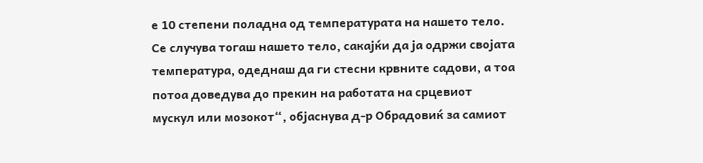е 10 степени поладна од температурата на нашето тело. Се случува тогаш нашето тело, сакајќи да ја одржи својата температура, одеднаш да ги стесни крвните садови, а тоа потоа доведува до прекин на работата на срцевиот мускул или мозокот“, објаснува д-р Обрадовиќ за самиот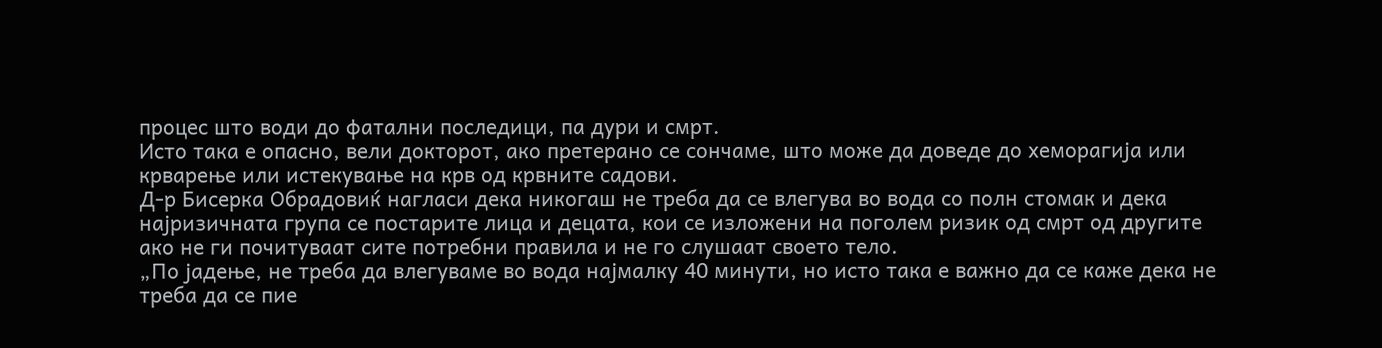процес што води до фатални последици, па дури и смрт.
Исто така е опасно, вели докторот, ако претерано се сончаме, што може да доведе до хеморагија или крварење или истекување на крв од крвните садови.
Д-р Бисерка Обрадовиќ нагласи дека никогаш не треба да се влегува во вода со полн стомак и дека најризичната група се постарите лица и децата, кои се изложени на поголем ризик од смрт од другите ако не ги почитуваат сите потребни правила и не го слушаат своето тело.
„По јадење, не треба да влегуваме во вода најмалку 40 минути, но исто така е важно да се каже дека не треба да се пие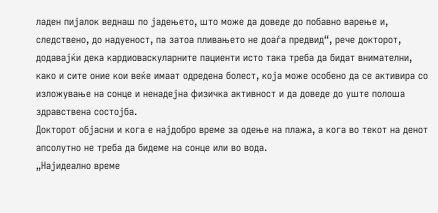ладен пијалок веднаш по јадењето, што може да доведе до побавно варење и, следствено, до надуеност, па затоа пливањето не доаѓа предвид“, рече докторот, додавајќи дека кардиоваскуларните пациенти исто така треба да бидат внимателни, како и сите оние кои веќе имаат одредена болест, која може особено да се активира со изложување на сонце и ненадејна физичка активност и да доведе до уште полоша здравствена состојба.
Докторот објасни и кога е најдобро време за одење на плажа, а кога во текот на денот апсолутно не треба да бидеме на сонце или во вода.
„Најидеално време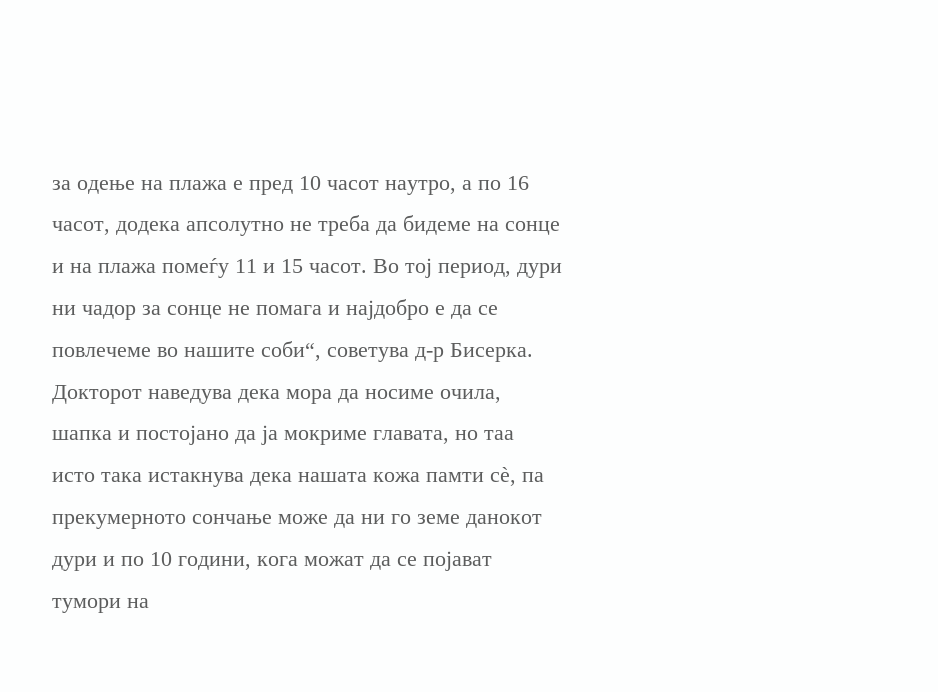за одење на плажа е пред 10 часот наутро, а по 16 часот, додека апсолутно не треба да бидеме на сонце и на плажа помеѓу 11 и 15 часот. Во тој период, дури ни чадор за сонце не помага и најдобро е да се повлечеме во нашите соби“, советува д-р Бисерка.
Докторот наведува дека мора да носиме очила, шапка и постојано да ја мокриме главата, но таа исто така истакнува дека нашата кожа памти сè, па прекумерното сончање може да ни го земе данокот дури и по 10 години, кога можат да се појават тумори на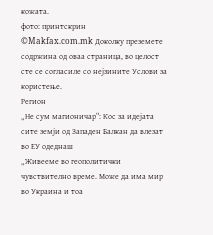кожата.
фото: принтскрин
©Makfax.com.mk Доколку преземете содржина од оваа страница, во целост сте се согласиле со нејзините Услови за користење.
Регион
„Не сум магионичар“: Кос за идејата сите земји од Западен Балкан да влезат во ЕУ одеднаш
„Живееме во геополитички чувствително време. Може да има мир во Украина и тоа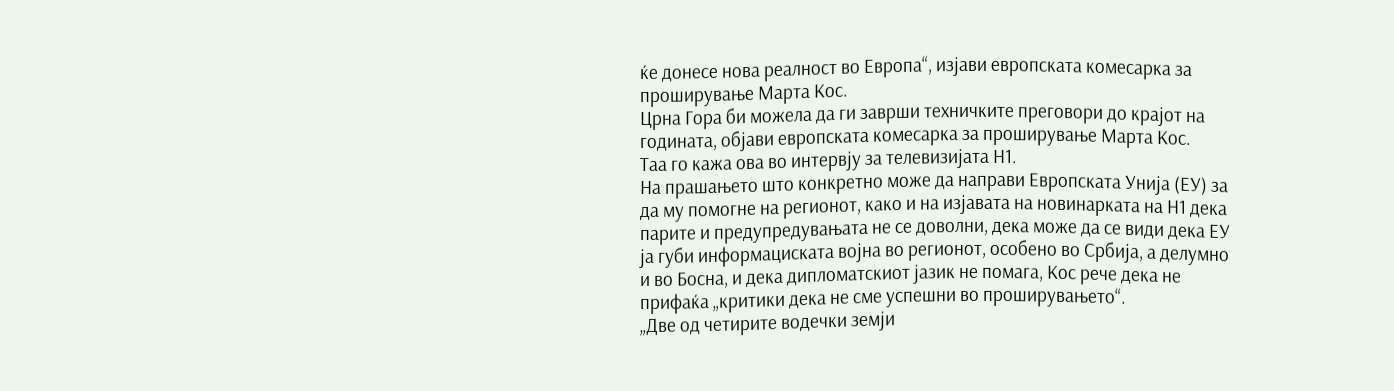ќе донесе нова реалност во Европа“, изјави европската комесарка за проширување Марта Кос.
Црна Гора би можела да ги заврши техничките преговори до крајот на годината, објави европската комесарка за проширување Марта Кос.
Таа го кажа ова во интервју за телевизијата Н1.
На прашањето што конкретно може да направи Европската Унија (ЕУ) за да му помогне на регионот, како и на изјавата на новинарката на Н1 дека парите и предупредувањата не се доволни, дека може да се види дека ЕУ ја губи информациската војна во регионот, особено во Србија, а делумно и во Босна, и дека дипломатскиот јазик не помага, Кос рече дека не прифаќа „критики дека не сме успешни во проширувањето“.
„Две од четирите водечки земји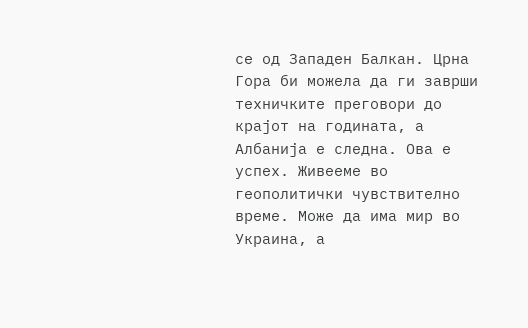се од Западен Балкан. Црна Гора би можела да ги заврши техничките преговори до крајот на годината, а Албанија е следна. Ова е успех. Живееме во геополитички чувствително време. Може да има мир во Украина, а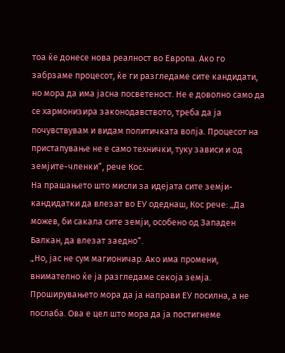тоа ќе донесе нова реалност во Европа. Ако го забрзаме процесот, ќе ги разгледаме сите кандидати, но мора да има јасна посветеност. Не е доволно само да се хармонизира законодавството, треба да ја почувствувам и видам политичката волја. Процесот на пристапување не е само технички, туку зависи и од земјите-членки“, рече Кос.
На прашањето што мисли за идејата сите земји-кандидатки да влезат во ЕУ одеднаш, Кос рече: „Да можев, би сакала сите земји, особено од Западен Балкан, да влезат заедно“.
„Но, јас не сум магионичар. Ако има промени, внимателно ќе ја разгледаме секоја земја. Проширувањето мора да ја направи ЕУ посилна, а не послаба. Ова е цел што мора да ја постигнеме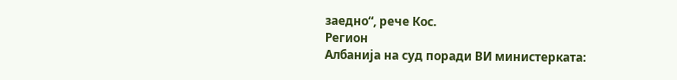заедно“, рече Кос.
Регион
Албанија на суд поради ВИ министерката: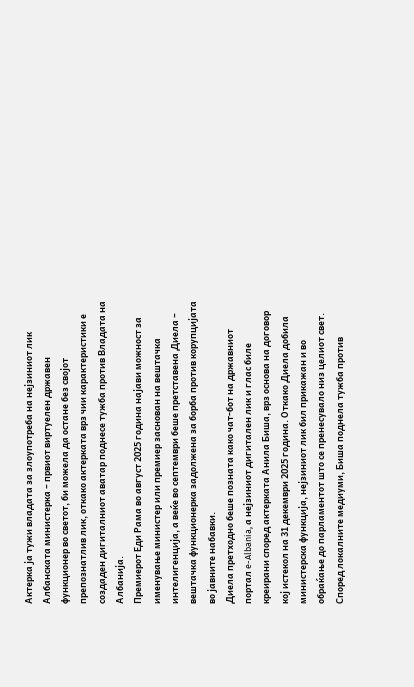Актерка ја тужи владата за злоупотреба на нејзиниот лик
Албанската министерка – првиот виртуелен државен функционер во светот, би можела да остане без својот препознатлив лик, откако актерката врз чии карактеристики е создаден дигиталниот аватар поднесе тужба против Владата на Албанија.
Премиерот Еди Рама во август 2025 година најави можност за именување министер или премиер заснован на вештачка интелигенција, а веќе во септември беше претставена Диела – вештачка функционерка задолжена за борба против корупцијата во јавните набавки.
Диела претходно беше позната како чат-бот на државниот портал e-Albania, а нејзиниот дигитален лик и глас биле креирани според актерката Анила Биша, врз основа на договор кој истекол на 31 декември 2025 година. Откако Диела добила министерска функција, нејзиниот лик бил прикажан и во обраќање до парламентот што се пренесувало низ целиот свет.
Според локалните медиуми, Биша поднела тужба против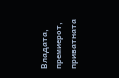Владата, премиерот, приватната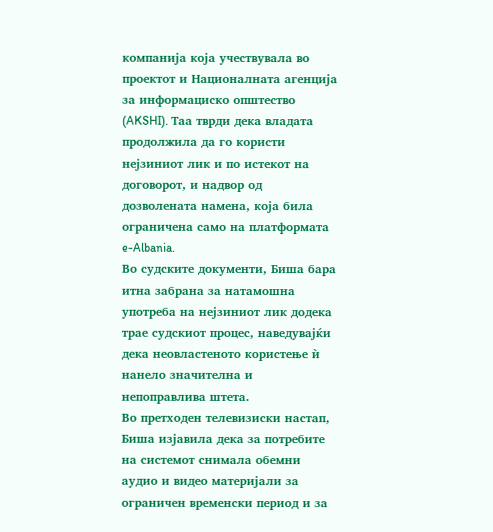компанија која учествувала во проектот и Националната агенција за информациско општество (AKSHI). Таа тврди дека владата продолжила да го користи нејзиниот лик и по истекот на договорот, и надвор од дозволената намена, која била ограничена само на платформата e-Albania.
Во судските документи, Биша бара итна забрана за натамошна употреба на нејзиниот лик додека трае судскиот процес, наведувајќи дека неовластеното користење ѝ нанело значителна и непоправлива штета.
Во претходен телевизиски настап, Биша изјавила дека за потребите на системот снимала обемни аудио и видео материјали за ограничен временски период и за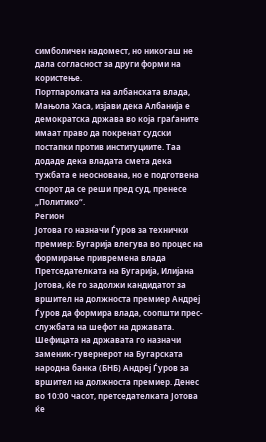симболичен надомест, но никогаш не дала согласност за други форми на користење.
Портпаролката на албанската влада, Мањола Хаса, изјави дека Албанија е демократска држава во која граѓаните имаат право да покренат судски постапки против институциите. Таа додаде дека владата смета дека тужбата е неоснована, но е подготвена спорот да се реши пред суд, пренесе „Политико“.
Регион
Јотова го назначи Ѓуров за технички премиер: Бугарија влегува во процес на формирање привремена влада
Претседателката на Бугарија, Илијана Јотова, ќе го задолжи кандидатот за вршител на должноста премиер Андреј Ѓуров да формира влада, соопшти прес-службата на шефот на државата.
Шефицата на државата го назначи заменик-гувернерот на Бугарската народна банка (БНБ) Андреј Ѓуров за вршител на должноста премиер. Денес во 10:00 часот, претседателката Јотова ќе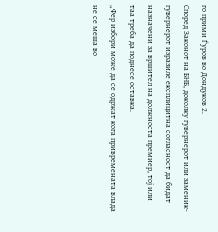го прими Ѓуров во Дондуков 2.
Според Законот на БНБ, доколку гувернерот или заменик-гувернерот изразиле експлицитна согласност да бидат назначени за вршител на должноста премиер, тој или таа треба да поднесе оставка.
„Фер избори може да се одржат кога привремената влада не се меша во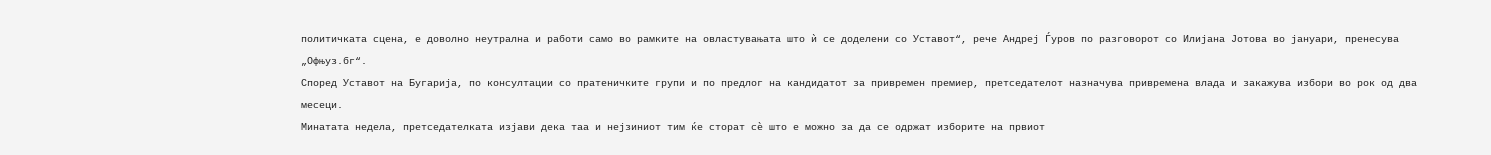политичката сцена, е доволно неутрална и работи само во рамките на овластувањата што ѝ се доделени со Уставот“, рече Андреј Ѓуров по разговорот со Илијана Јотова во јануари, пренесува „Офњуз.бг“.
Според Уставот на Бугарија, по консултации со пратеничките групи и по предлог на кандидатот за привремен премиер, претседателот назначува привремена влада и закажува избори во рок од два месеци.
Минатата недела, претседателката изјави дека таа и нејзиниот тим ќе сторат сè што е можно за да се одржат изборите на првиот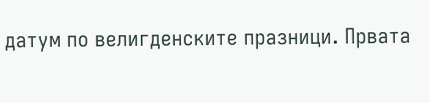датум по велигденските празници. Првата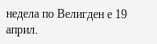недела по Велигден е 19 април.